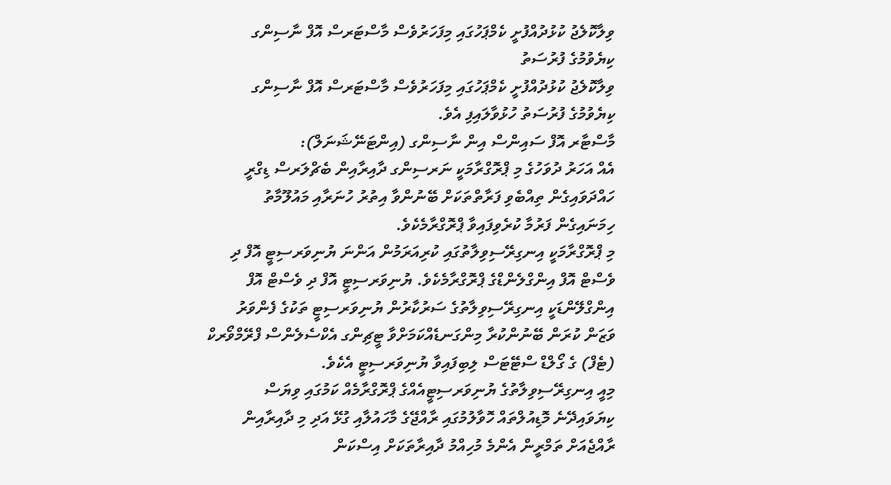ވިލާކޮލެޖު ކުޅުދުއްފުށީ ކެމްޕަހުގައި މިފަހަރުވެސް މާސްޓަރސް އޮފް ނާސިންގ ކިޔެވުމުގެ ފުރުސަތު
ވިލާކޮލެޖު ކުޅުދުއްފުށީ ކެމްޕަހުގައި މިފަހަރުވެސް މާސްޓަރސް އޮފް ނާސިންގ ކިޔެވުމުގެ ފުރުސަތު ހުޅުވާލައިފި އެވެ.
މާސްޓާރ އޮފް ސައިންސް އިން ނާސިންގ (އިންޓަނޭޝަނަލް):
އެއް އަހަރު ދުވަހުގެ މި ޕްރޮގްރާމަކީ ނަރސިންގ ދާއިރާއިން ބެޗްލަރސް ޑިގްރީ ހައްދަވައިގެން ތިއްބެވި ފަރާތްތަކަށް ބޭނުންވާ އިތުރު ހުނަރާއި މައުލޫމާތު ހިމަނައިގެން ފަރުމާ ކުރެވިފައިވާ ޕްރޮގްރާމެކެވެ.
މި ޕްރޮގްރާމަކީ އިނގިރޭސިވިލާތުގައި ކުރިއަރަމުން އަންނަ ޔުނިވަރސިޓީ އޮފް ދި ވެސްޓް އޮފް އިންގްލެންޑްގެ ޕްރޮގްރާމެކެވެ. ޔުނިވަރސިޓީ އޮފް ދި ވެސްޓް އޮފް އިންގްލޭންޑަކީ އިނގިރޭސިވިލާތުގެ ސަރުކާރުން ޔުނިވަރސިޓީ ތަކުގެ ފެންވަރު ވަޒަން ކުރަން ބޭނުންކުރާ މިންގަނޑެއްކަމަށްވާ ޓީޗިންގ އެކްސެލެންސް ފްރޭމްވޯރކް (ޓެފް) ގެ ގޯލްޑް ސްޓޭޓަސް ލިބިފައިވާ ޔުނިވަރސިޓީ އެކެވެ.
މިއީ އިނގިރޭސިވިލާތުގެ ޔުނިވަރސިޓީއެއްގެ ޕްރޮގްރާމެއް ކަމުގައި ވިޔަސް ކިޔަވައިދޭނެ މޮޑިއުލްތައް ހޮވާލުމުގައި ރާއްޖޭގެ މާހައުލާއި ގުޅޭ އަދި މި ދާއިރާއިން ރާއްޖެއަށް ތަމްރީން އެންމެ މުހިއްމު ދާއިރާތަކަށް އިސްކަން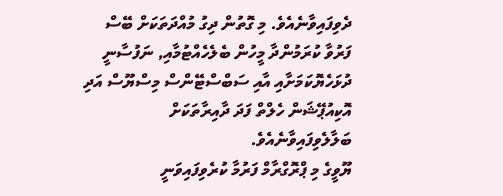ދެވިފައިވާނެއެވެ. މި ގޮތުން ދިގު މުއްދަތަކަށް ބޭސް ފަރުވާ ކުރަމުންދާ މީހުން ބެލެހެއްޓުމާއި, ނަފުސާނީ ދުޅަހެޔޮކަމަށާއި އާއި ސަބްސްޓޭންސް މިސްޔޫސް އަދި އޮކިއުޕޭޝަން ހެލްތް ފަދަ ދާއިރާތަކަށް ބަލާލެވިފައިވާނެއެވެ.
ޔޫވީގެ މި ޕްރޮގްރާމް ފަރުމާ ކުރެވިފައިވަނީ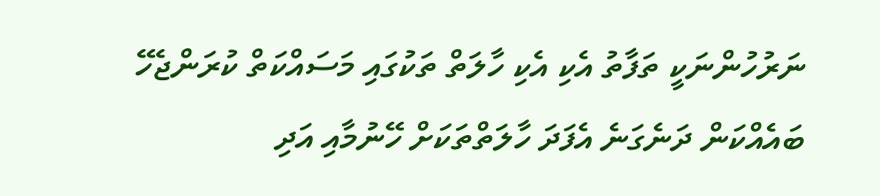ނަރުހުންނަކީ ތަފާތު އެކި އެކި ހާލަތް ތަކުގައި މަސައްކަތް ކުރަންޖެހޭ ބައެއްކަން ދަނެގަނެ އެފަދަ ހާލަތްތަކަށް ހޭނުމާއި އަދި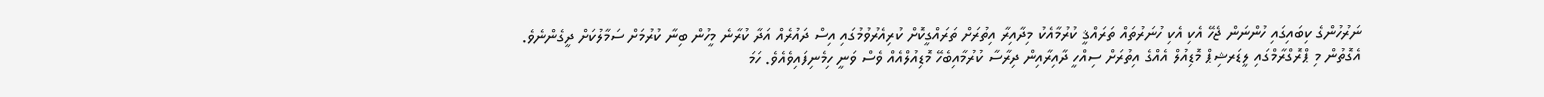ނަރުހުންގެ ކިބައިގައި ހުންނަން ޖެހޭ އެކި އެކި ހުނަރުތައް ތަރައްޤީ ކުރުމާއެކު މިދާއިރާ އިތުރަށް ތަރައްގީކޮށް ކުރިއެރުވުމުގައި އިސް ދައުރެއް އަދާ ކުރާނެ މީހުން ބިނާ ކުރުމަށް ސަމާލުކަށް ދީގެންނެވެ.
އެގޮތުން މި ޕްރޮގްރާމްގައި ލީޑަރޝިޕް މޮޑިއުލް އެއްގެ އިތުރަށް ސިއްހީ ދާއިރާއިން ދިރާސާ ކުރުމާއިބެހޭ މޮޑިއުލްއެއް ވެސް ވަނީ ހިމެނިފައިވެއެވެ. ހަމަ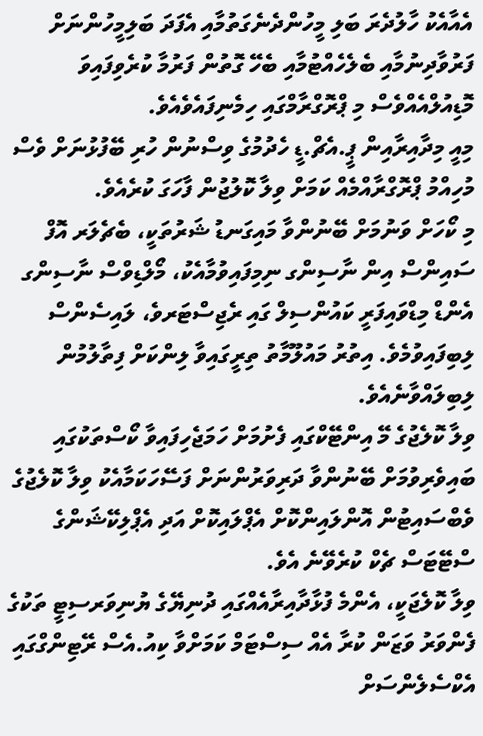އެއާއެކު ހާލުދެރަ ބަލި މީހުންދެނެގަތުމާއި އެފަދަ ބަލިމީހުންނަށް ފަރުވާދިނުމާއި ބެލެހެއްޓުމާއި ބެހޭ ގޮތުން ފަރުމާ ކުރެވިފައިވަ މޮޑިއުލްއެއްވެސް މި ޕްރޮގްރާމްގައި ހިމެނިފައެވެއެވެ.
މިއީ މިދާއިރާއިން ޕީ.އެޗް.ޑީ ހެދުމުގެ ވިސްނުން ހުރި ބޭފުޅުނަށް ވެސް މުހިއްމު ޕްރޮގްރާއްމެއް ކަމަށް ވިލާ ކޮލުޖުން ފާހަގަ ކުރެއެވެ.
މި ކޯހަށް ވަނުމަށް ބޭނުންވާ މައިގަނޑު ޝަރުތަކީ، ބެޗެލަރ އޮފް ސައިންސް އިން ނާސިންގ ނިމިފައިވުމާއެކު، މޯލްޑިވްސް ނާސިންގ އެންޑް މިޑްވައިފަރީ ކައުންސިލް ގައި ރެޖިސްޓަރވެ، ލައިސެންސް ލިބިފައިވުމެވެ. އިތުރު މައުލޫމާތު ތިރީގައިވާ ލިންކަށް ފިތާލުމުން ލިބިލައްވާނެއެވެ.
ވިލާ ކޮލެޖުގެ މޭ އިންޓޭކްގައި ފެށުމަށް ހަމަޖެހިފައިވާ ކޯސްތަކުގައި ބައިވެރިވުމަށް ބޭނުންވާ ދަރިވަރުންނަށް ފަސޭހަކަމާއެކު ވިލާ ކޮލެޖުގެ ވެބްސައިޓުން އޮންލައިންކޮށް އެޕްލައިކޮށް އަދި އެޕްލިކޭޝަންގެ ސްޓޭޓަސް ޗެކް ކުރެވޭނެ އެވެ.
ވިލާ ކޮލެޖަކީ، އެންމެ ފުޅާދާއިރާއެއްގައި ދުނިޔޭގެ ޔުނިވަރސިޓީ ތަކުގެ ފެންވަރު ވަޒަން ކުރާ އެއް ސިސްޓަމް ކަމަށްވާ ކިއު.އެސް ރޭޓިންގްގައި އެކްސެލެންސަށް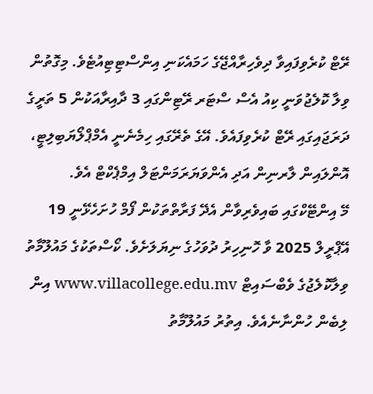ރޭޓް ކުރެވިފައިވާ ދިވެހިރާއްޖޭގެ ހަމައެކަނި އިންސްޓިޓިއުޓެވެ. މިގޮތުން ވިލާ ކޮލެޖުވަނީ ކިއު އެސް ސްޓަރ ރޭޓިންގައި 3 ދާއިރާއަކުން 5 ތަރީގެ ދަރަޖައިގައި ރޭޓް ކުރެވިފައެވެ. އޭގެ ތެރޭގައި ހިމެނެނީ އެމްޕްލޯޔަބިލިޓީ، އޮންލައިން ލާރނިން އަދި އެންވަޔަރަމަންޓަލް އިމްޕެކްޓް އެވެ.
މޭ އިންޓޭކްގައި ބައިވެރިވާން އެދޭ ފަރާތްތަކުން ފޯމް ހުށަހެޅޭނީ 19 އޭޕްރީލް 2025 ވާ ހޮނިހިރު ދުވަހުގެ ނިޔަލަށެވެ. ކޯސްތަކުގެ މައުލޫމާތު ވިލާކޮލެޖުގެ ވެބްސައިޓް www.villacollege.edu.mv އިން ލިބެން ހުންނާނެއެވެ. އިތުރު މައުލޫމާތު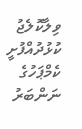ވިލާކޮލެޖު ކުޅުދުއްފުށީ ކެމްޕަހުގެ ނަންބަރު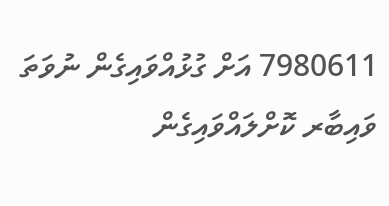7980611 އަށް ގުޅުއްވައިގެން ނުވަތަ ވައިބާރ ކޮށްލައްވައިގެން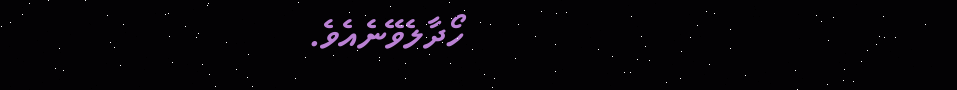ހޯދާލެވޭނެއެވެ.